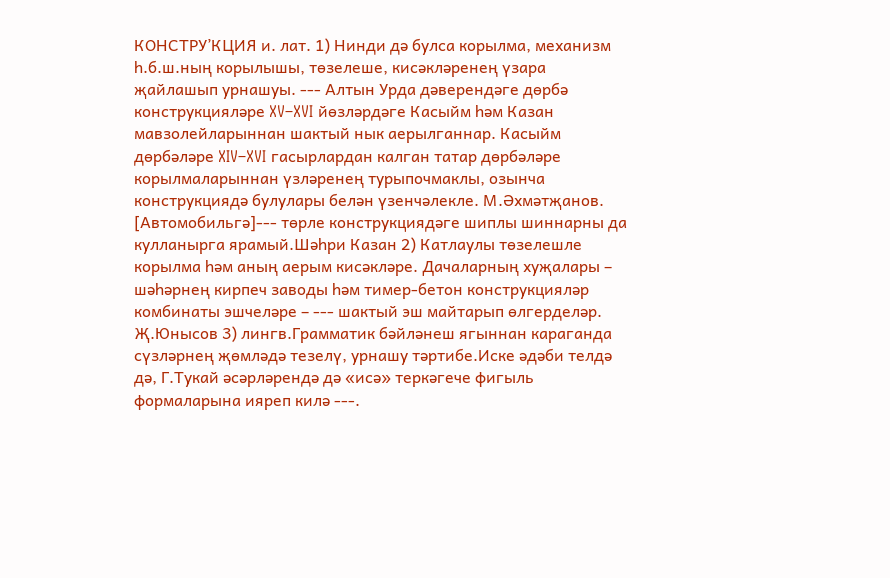КОНСТРУ’КЦИЯ и. лат. 1) Нинди дә булса корылма, механизм һ.б.ш.ның корылышы, төзелеше, кисәкләренең үзара җайлашып урнашуы. --- Алтын Урда дәверендәге дөрбә конструкцияләре XV–XVI йөзләрдәге Касыйм һәм Казан мавзолейларыннан шактый нык аерылганнар. Касыйм дөрбәләре XIV–XVI гасырлардан калган татар дөрбәләре корылмаларыннан үзләренең турыпочмаклы, озынча конструкциядә булулары белән үзенчәлекле. М.Әхмәтҗанов. [Автомобильгә]--- төрле конструкциядәге шиплы шиннарны да кулланырга ярамый.Шәһри Казан 2) Катлаулы төзелешле корылма һәм аның аерым кисәкләре. Дачаларның хуҗалары – шәһәрнең кирпеч заводы һәм тимер-бетон конструкцияләр комбинаты эшчеләре – --- шактый эш майтарып өлгерделәр. Җ.Юнысов 3) лингв.Грамматик бәйләнеш ягыннан караганда сүзләрнең җөмләдә тезелү, урнашу тәртибе.Иске әдәби телдә дә, Г.Тукай әсәрләрендә дә «исә» теркәгече фигыль формаларына ияреп килә ---.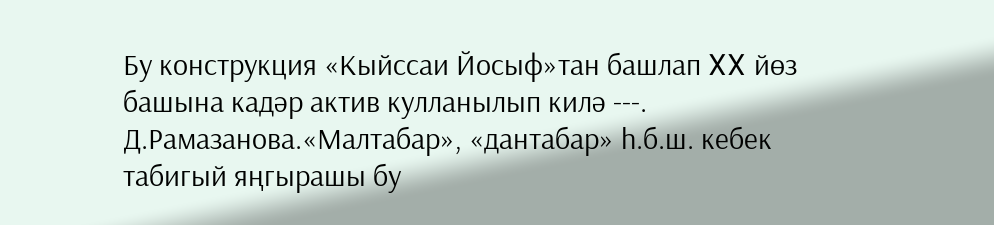Бу конструкция «Кыйссаи Йосыф»тан башлап XX йөз башына кадәр актив кулланылып килә ---. Д.Рамазанова.«Малтабар», «дантабар» һ.б.ш. кебек табигый яңгырашы бу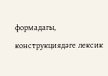формадагы, конструкциядәге лексик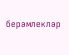берәмлекләр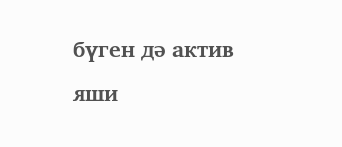бүген дә актив яши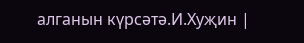алганын күрсәтә.И.Хуҗин |